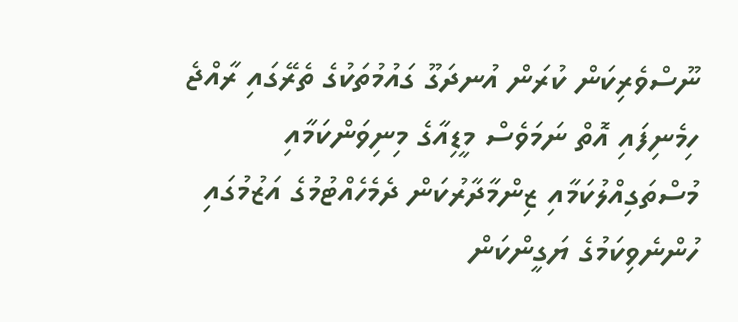ނޫސްވެރިކަން ކުރަން އުނދަގޫ ގައުމުތަކުގެ ތެރޭގައި ރާއްޖެ ހިމެނިފައި އޮތް ނަމަވެސް މީޑިއާގެ މިނިވަންކަމާއި މުސްތަގިއްލުކަމާއި ޒިންމާދާރުކަން ދެމެހެއްޓުމުގެ އަޒުމުގައި ހުންނެވިކަމުގެ ޔަގީންކަން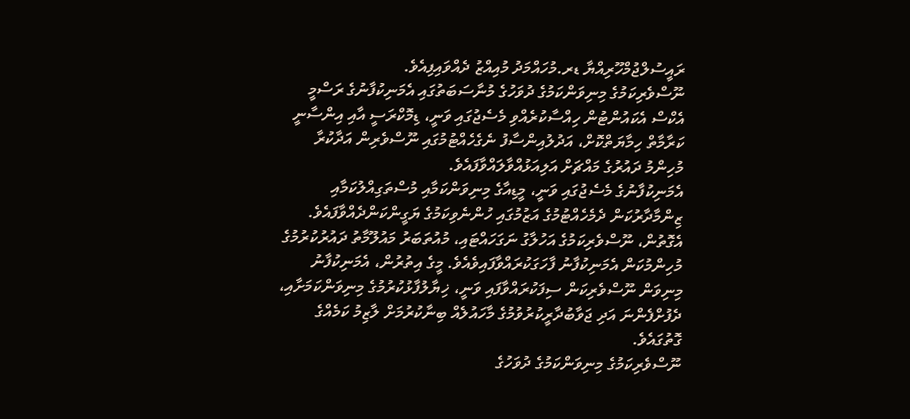ރައީސުލްޖުމްހޫރިއްޔާ ޑރ.މުހައްމަދު މުއިއްޒު ދެއްވައިފިއެވެ.
ނޫސްވެރިކަމުގެ މިނިވަންކަމުގެ ދުވަހުގެ މުނާސަބަތުގައި އެމަނިކުފާނުގެ ރަސްމީ އެކްސް އެކައުންޓުން ހިއްސާކުރެއްވި މެސެޖުގައި ވަނީ، ޑިމޮކްރަސީ އާއި އިންސާނީ ކަރާމާތް ހިމާޔަތްކޮށް، އަދުލުއިންސާފު ނެގެހެއްޓުމުގައި ނޫސްވެރިން އަދާކުރާ މުހިންމު ދައުރުގެ މައްޗަށް އަލިއަޅުއްވާލައްވާފައެވެ.
އެމަނިކުފާނުގެ މެސެޖުގައި ވަނީ، މީޑިއާގެ މިނިވަންކަމާއި މުސްތަގިއްލުކަމާއި ޒިންމާދާރުކަން ދެމެހެއްޓުމުގެ އަޒުމުގައި ހުންނެވިކަމުގެ ޔަގީންކަންދެއްވާފައެވެ.
އެގޮތުން، ނޫސްވެރިކަމުގެ އަހުލާގު ނަގަހައްޓައި، މުއުތަބަރު މައުލޫމާތު ދައުރުކުރުމުގެ މުހިންމުކަން އެމަނިކުފާނު ފާހަގަކުރައްވާފައިވެއެވެ. މީގެ އިތުރުން، އެމަނިކުފާނު މިނިވަން ނޫސްވެރިކަން ސިފަކުރައްވާފައި ވަނީ، ޚިޔާލުފާޅުކުރުމުގެ މިނިވަންކަމަށާއި، ދެފުށްފެންނަ އަދި ޖަވާބުދާރީކުރުވުމުގެ މާހައުލެއް ބިނާކުރުމަށް ލާޒިމު ކަމެއްގެ ގޮތުގައެވެ.
ނޫސްވެރިކަމުގެ މިނިވަންކަމުގެ ދުވަހުގެ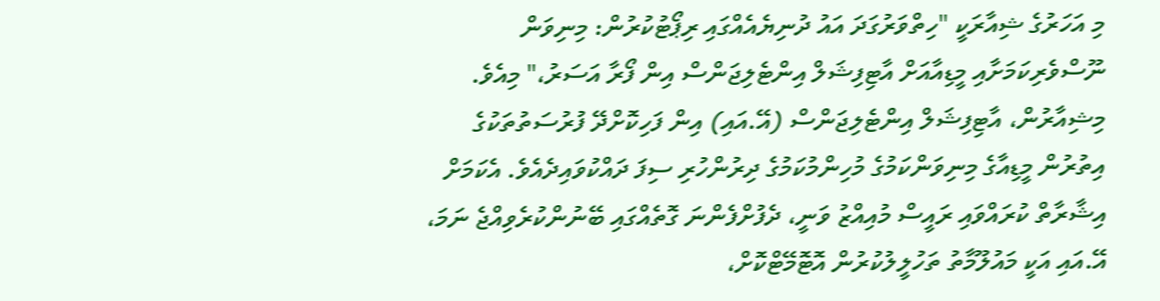މި އަހަރުގެ ޝިއާރަކީ "ހިތްވަރުގަދަ އައު ދުނިޔެއެއްގައި ރިޕޯޓުކުރުން: މިނިވަން ނޫސްވެރިކަމަށާއި މީޑިއާއަށް އާޓިފިޝަލް އިންޓެލިޖަންސް އިން ފޯރާ އަސަރު،" މިއެވެ. މިޝިއާރުން، އާޓިފިޝަލް އިންޓެލިޖަންސް (އޭ.އައި) އިން ފަހިކޮށްދޭ ފުރުސަތުތަކުގެ އިތުރުން މީޑިއާގެ މިނިވަންކަމުގެ މުހިންމުކަމުގެ ދިރުންހުރި ސިފަ ދައްކުވައިދެއެވެ. އެކަމަށް އިޝާރާތް ކުރައްވައި ރައީސް މުއިއްޒު ވަނީ، ދެފުށްފެންނަ ގޮތެއްގައި ބޭނުންކުރެވިއްޖެ ނަމަ، އޭ.އައި އަކީ މައުލޫމާތު ތަހުލީލުކުރުން އޮޓޮމޭޓްކޮށް،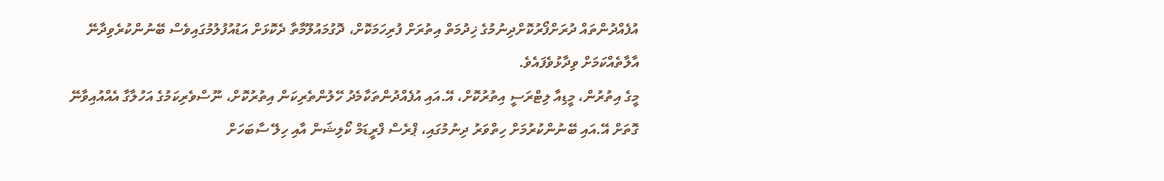އުފެއްދުންތައް ދުރަށްފޯރުކޮށްދިނުމުގެ ޚިދުމަތް އިތުރަށް ފުރިހަމަކޮށް، ދޮގުމައުލޫމާތާ ދެކޮޅަށް އަޑުއުފުލުމުގައިވެސް ބޭނުންކުރެވިދާނޭ އާލާތެއްކަމަށް ވިދާޅުވެފައެވެ.
މީގެ އިތުރުން، މީޑިއާ ލިޓްރަސީ އިތުރުކޮށް، އޭ.އައި އުފެއްދުންތަކާމެދު ހޭލުންތެރިކަން އިތުރުކޮށް، ނޫސްވެރިކަމުގެ އަހުލާގާ އެއްއުއިވާނޭ ގޮތަށް އޭ.އައި ބޭނުންކުރުމަށް ހިތްވަރު ދިނުމުގައި، ޕްރެސް ފްރީޑަމް ކޯލިޝަން އާއި ހިލޭ ސާބަހަށް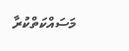މަސައްކަތްކުރާ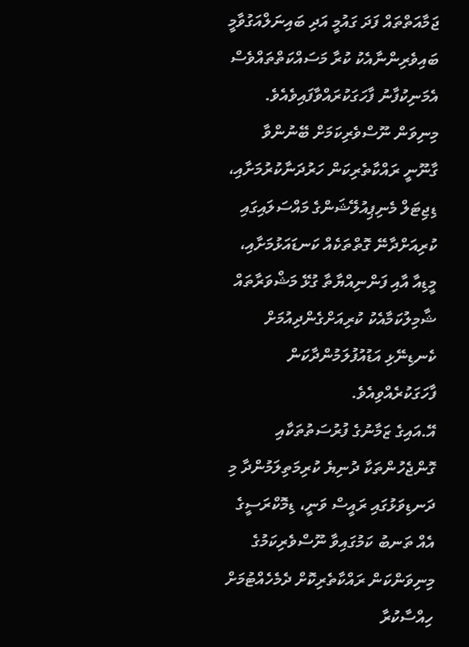ޖަމާއަތްތައް ފަދަ ގައުމީ އަދި ބައިނަލްއަގުވާމީ ބައިވެރިންނާއެކު ކުރާ މަސައްކަތްތައްވެސް އެމަނިކުފާނު ފާހަގަކުރައްވާފައިވެއެވެ.
މިނިވަން ނޫސްވެރިކަމަށް ބޭނުންވާ ގާނޫނީ ރައްކާތެރިކަން ހަރުދަނާކުރުމަށާއި، ޑިޖިޓަލް މެނިޕިއުލޭޝަންގެ މައްސަލައިގައި ކުރިއަށްދާނޭ ގޮތްތަކެއް ކަނޑައަޅުމަށާއި، މީޑިއާ އާއި ފަންނިއްޔާތާ ގުޅޭ މަޝްވަރާތައް ޝާމިލުކަމާއެކު ކުރިއަށްގެންދިއުމަށް ކެނޑިނޭޅި އަޑުއުފުލަމުންދާކަން ފާހަގަކުރެއްވިއެވެ.
އޭ.އައިގެ ޒަމާނުގެ ފުރުސަތުތަކާއި ގޮންޖެހުންތަކާ ދުނިޔެ ކުރިމަތިލަމުންދާ މި ދަނޑިވަޅުގައި ރައީސް ވަނީ، ޑިމޮކްރަސީގެ އެއް ތަނބު ކަމުގައިވާ ނޫސްވެރިކަމުގެ މިނިވަންކަން ރައްކާތެރިކޮށް ދެމެހެއްޓުމަށް ހިއްސާކުރާ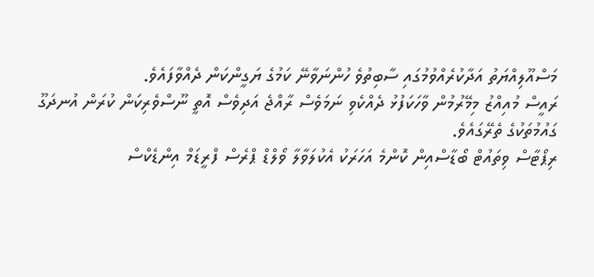މަސްއޫލިއްޔަތު އަދާކުރެއްވުމުގައި ސާބިތުވެ ހުންނަވާނޭ ކަމުގެ ޔަގީންކަން ދެއްވާފައެވެ.
ރައީސް މުއިއްޒު މިމޭރުމުން ވާހަކަފުޅު ދެއްކެވި ނަމަވެސް ރާއްޖެ އަދިވެސް އޮތީ ނޫސްވެރިކަން ކުރަން އުނދަގޫ ގައުމުތަކުގެ ތެރޭގައެވެ.
ރިޕޯޓާސް ވިތައުޓް ބޯޑާސްއިން ކޮންމެ އަހަރަކު އެކުލަވާލާ ވޯލްޑް ޕްރެސް ފްރީޑަމް އިންޑެކްސް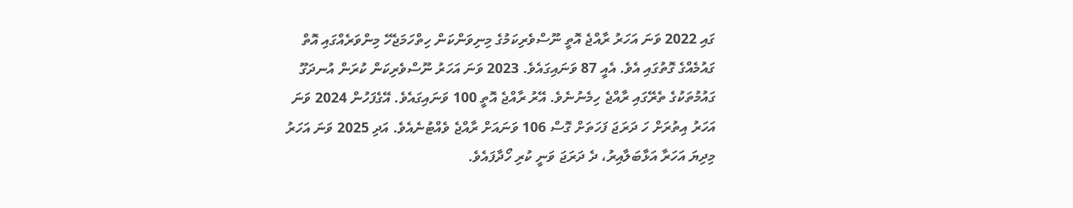ގައި 2022 ވަނަ އަހަރު ރާއްޖެ އޮތީ ނޫސްވެރިކަމުގެ މިނިވަންކަން ހިތްހަމަޖެހޭ މިންވަރެއްގައި އޮތް ގައުމެއްގެ ގޮތުގައި އެވެ. އެއީ 87 ވަނައިގައެވެ. 2023 ވަނަ އަހަރު ނޫސްވެރިކަން ކުރަން އުނދަގޫ ގައުމުތަކުގެ ތެރޭގައި ރާއްޖެ ހިމެނުނެވެ. އޭރު ރާއްޖެ އޮތީ 100 ވަނައިގައެވެ. އޭގެފަހުން 2024 ވަނަ އަހަރު އިތުރަށް ހަ ދަރަޖަ ފަހަތަށް ގޮސް 106 ވަނައަށް ރާއްޖެ ވެއްޓުނެއެވެ. އަދި 2025 ވަނަ އަހަރު މިދިޔަ އަހަރާ އަޅާބަލާއިރު، ދެ ދަރަޖަ ވަނީ ކުރި ހޯދާފައެވެ.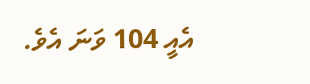އެއީ 104 ވަނަ އެވެ.